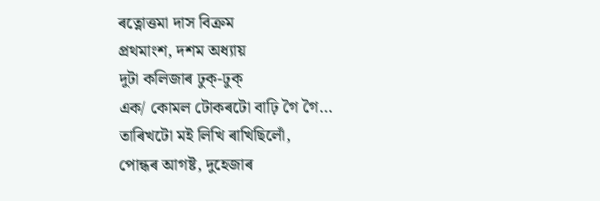ৰত্নোত্তমা দাস বিক্ৰম
প্ৰথমাংশ, দশম অধ্যায়
দুটা কলিজাৰ ঢুক্-ঢুক্
এক/ কোমল টোকৰটো বাঢ়ি গৈ গৈ…
তাৰিখটো মই লিখি ৰাখিছিলোঁ,
পোন্ধৰ আগষ্ট, দুহেজাৰ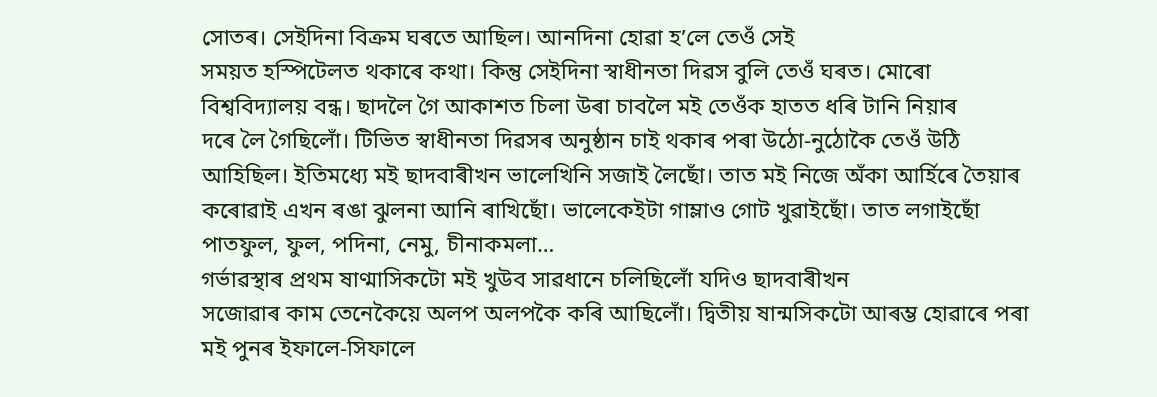সোতৰ। সেইদিনা বিক্ৰম ঘৰতে আছিল। আনদিনা হোৱা হ’লে তেওঁ সেই
সময়ত হস্পিটেলত থকাৰে কথা। কিন্তু সেইদিনা স্বাধীনতা দিৱস বুলি তেওঁ ঘৰত। মোৰো
বিশ্ববিদ্যালয় বন্ধ। ছাদলৈ গৈ আকাশত চিলা উৰা চাবলৈ মই তেওঁক হাতত ধৰি টানি নিয়াৰ
দৰে লৈ গৈছিলোঁ। টিভিত স্বাধীনতা দিৱসৰ অনুষ্ঠান চাই থকাৰ পৰা উঠো-নুঠোকৈ তেওঁ উঠি
আহিছিল। ইতিমধ্যে মই ছাদবাৰীখন ভালেখিনি সজাই লৈছোঁ। তাত মই নিজে অঁকা আৰ্হিৰে তৈয়াৰ
কৰোৱাই এখন ৰঙা ঝুলনা আনি ৰাখিছোঁ। ভালেকেইটা গাম্লাও গোট খুৱাইছোঁ। তাত লগাইছোঁ
পাতফুল, ফুল, পদিনা, নেমু, চীনাকমলা…
গৰ্ভাৱস্থাৰ প্ৰথম ষাণ্মাসিকটো মই খুউব সাৱধানে চলিছিলোঁ যদিও ছাদবাৰীখন
সজোৱাৰ কাম তেনেকৈয়ে অলপ অলপকৈ কৰি আছিলোঁ। দ্বিতীয় ষান্মসিকটো আৰম্ভ হোৱাৰে পৰা
মই পুনৰ ইফালে-সিফালে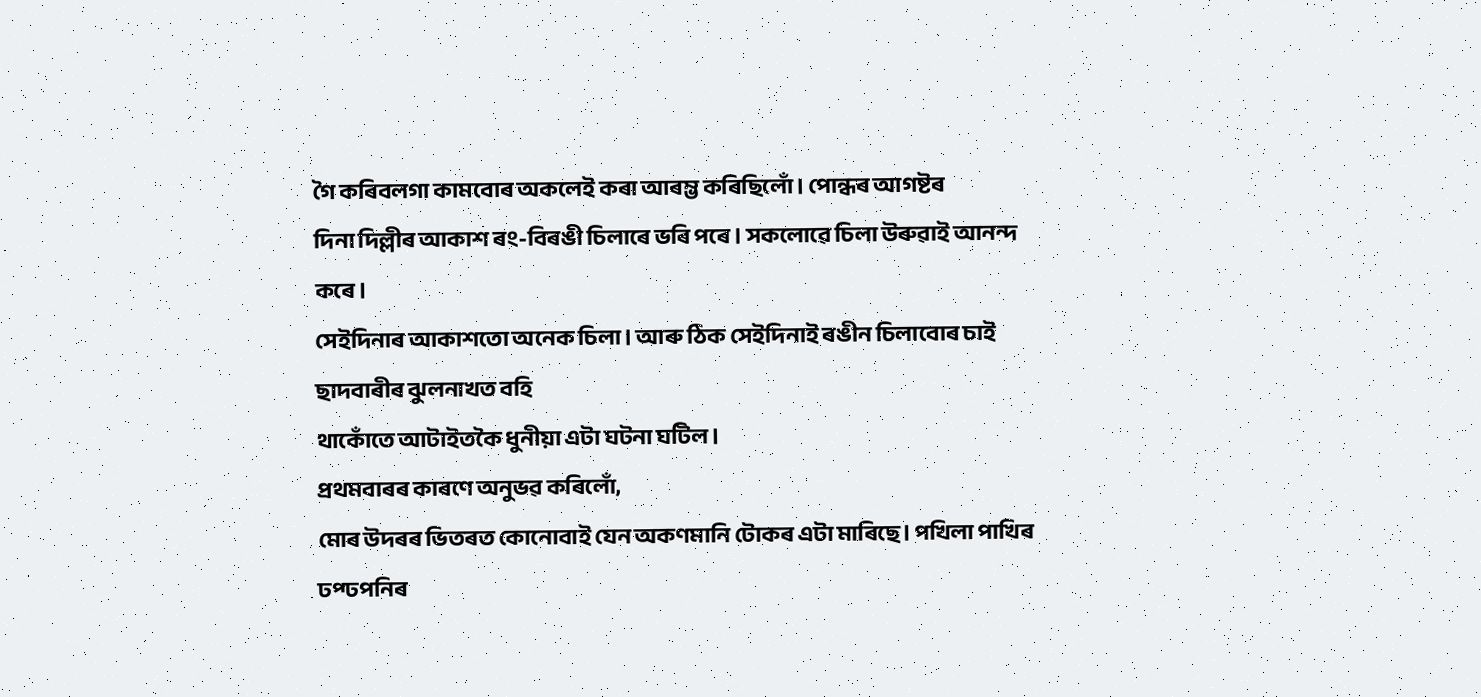গৈ কৰিবলগা কামবোৰ অকলেই কৰা আৰম্ভ কৰিছিলোঁ। পোন্ধৰ আগষ্টৰ
দিনা দিল্লীৰ আকাশ ৰং-বিৰঙী চিলাৰে ভৰি পৰে। সকলোৱে চিলা উৰুৱাই আনন্দ কৰে।
সেইদিনাৰ আকাশতো অনেক চিলা। আৰু ঠিক সেইদিনাই ৰঙীন চিলাবোৰ চাই ছাদবাৰীৰ ঝুলনাখত বহি
থাকোঁতে আটাইতকৈ ধুনীয়া এটা ঘটনা ঘটিল।
প্ৰথমবাৰৰ কাৰণে অনুভৱ কৰিলোঁ,
মোৰ উদৰৰ ভিতৰত কোনোবাই যেন অকণমানি টোকৰ এটা মাৰিছে। পখিলা পাখিৰ ঢপ্ঢপনিৰ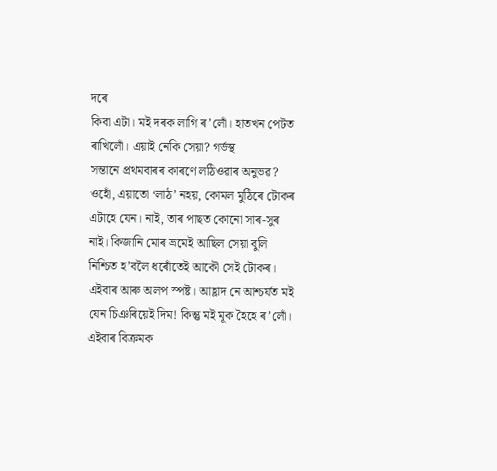দৰে
কিবা এটা। মই দৰক লাগি ৰ’লোঁ। হাতখন পেটত ৰাখিলোঁ। এয়াই নেকি সেয়া? গৰ্ভস্থ
সন্তানে প্ৰথমবাৰৰ কাৰণে লঠিওৱাৰ অনুভৱ? ওহোঁ, এয়াতো ‘লাঠ’ নহয়, কোমল মুঠিৰে টোকৰ
এটাহে যেন। নাই, তাৰ পাছত কোনো সাৰ-সুৰ নাই। কিজানি মোৰ ভ্ৰমেই আছিল সেয়া বুলি
নিশ্চিত হ’বলৈ ধৰোঁতেই আকৌ সেই টোকৰ। এইবাৰ আৰু অলপ স্পষ্ট। আহ্লাদ নে আশ্চৰ্যত মই
যেন চিঞৰিয়েই দিম! কিন্তু মই মূক হৈহে ৰ’লোঁ। এইবাৰ বিক্ৰমক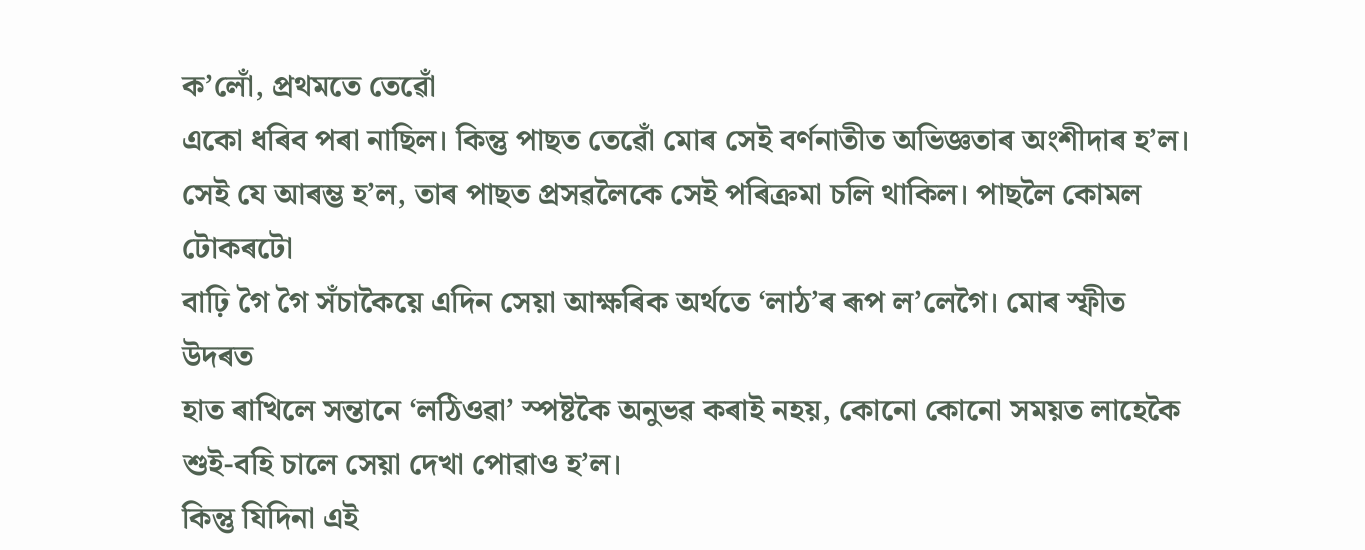ক’লোঁ, প্ৰথমতে তেৱোঁ
একো ধৰিব পৰা নাছিল। কিন্তু পাছত তেৱোঁ মোৰ সেই বৰ্ণনাতীত অভিজ্ঞতাৰ অংশীদাৰ হ’ল।
সেই যে আৰম্ভ হ’ল, তাৰ পাছত প্ৰসৱলৈকে সেই পৰিক্ৰমা চলি থাকিল। পাছলৈ কোমল টোকৰটো
বাঢ়ি গৈ গৈ সঁচাকৈয়ে এদিন সেয়া আক্ষৰিক অৰ্থতে ‘লাঠ’ৰ ৰূপ ল’লেগৈ। মোৰ স্ফীত উদৰত
হাত ৰাখিলে সন্তানে ‘লঠিওৱা’ স্পষ্টকৈ অনুভৱ কৰাই নহয়, কোনো কোনো সময়ত লাহেকৈ
শুই-বহি চালে সেয়া দেখা পোৱাও হ’ল।
কিন্তু যিদিনা এই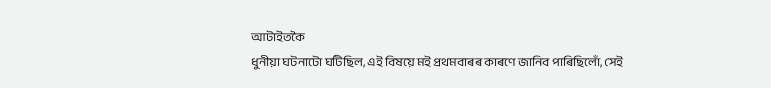আটাইতকৈ
ধুনীয়া ঘটনাটো ঘটিছিল, এই বিষয়ে মই প্ৰথমবাৰৰ কাৰণে জানিব পাৰিছিলোঁ, সেই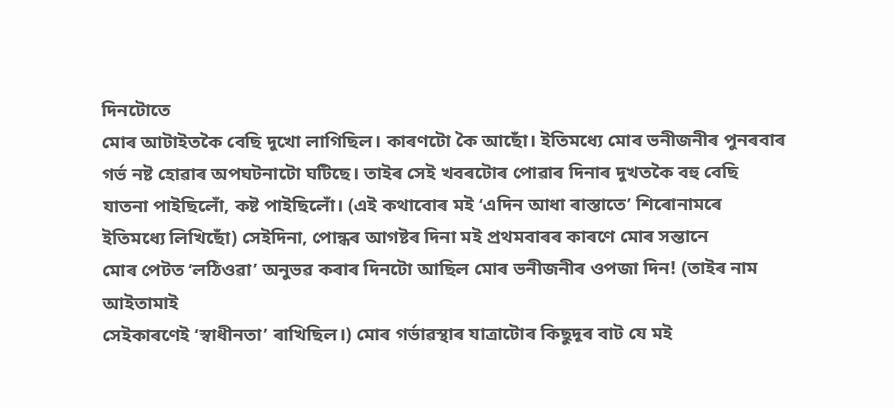দিনটোতে
মোৰ আটাইতকৈ বেছি দুখো লাগিছিল। কাৰণটো কৈ আছোঁ। ইতিমধ্যে মোৰ ভনীজনীৰ পুনৰবাৰ
গৰ্ভ নষ্ট হোৱাৰ অপঘটনাটো ঘটিছে। তাইৰ সেই খবৰটোৰ পোৱাৰ দিনাৰ দুখতকৈ বহু বেছি
যাতনা পাইছিলোঁ, কষ্ট পাইছিলোঁ। (এই কথাবোৰ মই ‘এদিন আধা ৰাস্তাতে’ শিৰোনামৰে
ইতিমধ্যে লিখিছোঁ) সেইদিনা, পোন্ধৰ আগষ্টৰ দিনা মই প্ৰথমবাৰৰ কাৰণে মোৰ সন্তানে
মোৰ পেটত ‘লঠিওৱা’ অনুভৱ কৰাৰ দিনটো আছিল মোৰ ভনীজনীৰ ওপজা দিন! (তাইৰ নাম আইতামাই
সেইকাৰণেই ‘স্বাধীনতা’ ৰাখিছিল।) মোৰ গৰ্ভাৱস্থাৰ যাত্ৰাটোৰ কিছুদূৰ বাট যে মই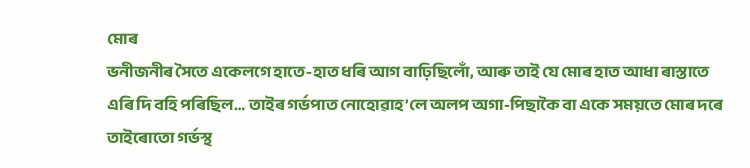মোৰ
ভনীজনীৰ সৈতে একেলগে হাতে-হাত ধৰি আগ বাঢ়িছিলোঁ, আৰু তাই যে মোৰ হাত আধা ৰাস্তাতে
এৰি দি বহি পৰিছিল… তাইৰ গৰ্ভপাত নোহোৱাহ’লে অলপ অগা-পিছাকৈ বা একে সময়তে মোৰ দৰে
তাইৰোতো গৰ্ভস্থ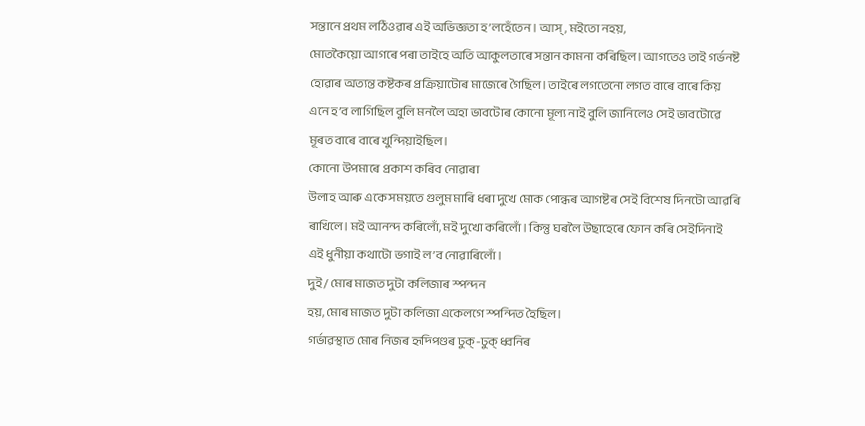সন্তানে প্ৰথম লঠিওৱাৰ এই অভিজ্ঞতা হ’লহেঁতেন। আস্, মইতো নহয়,
মোতকৈয়ো আগৰে পৰা তাইহে অতি আকুলতাৰে সন্তান কামনা কৰিছিল। আগতেও তাই গৰ্ভনষ্ট
হোৱাৰ অত্যন্ত কষ্টকৰ প্ৰক্ৰিয়াটোৰ মাজেৰে গৈছিল। তাইৰে লগতেনো লগত বাৰে বাৰে কিয়
এনে হ’ব লাগিছিল বুলি মনলৈ অহা ভাবটোৰ কোনো মূল্য নাই বুলি জানিলেও সেই ভাবটোৱে
মূৰত বাৰে বাৰে খুন্দিয়াইছিল।
কোনো উপমাৰে প্ৰকাশ কৰিব নোৱাৰা
উলাহ আৰু একে সময়তে গুলুম মাৰি ধৰা দুখে মোক পোন্ধৰ আগষ্টৰ সেই বিশেষ দিনটো আৱৰি
ৰাখিলে। মই আনন্দ কৰিলোঁ, মই দুখো কৰিলোঁ। কিন্তু ঘৰলৈ উছাহেৰে ফোন কৰি সেইদিনাই
এই ধুনীয়া কথাটো ভগাই ল’ব নোৱাৰিলোঁ।
দুই/ মোৰ মাজত দুটা কলিজাৰ স্পন্দন
হয়, মোৰ মাজত দুটা কলিজা একেলগে স্পন্দিত হৈছিল।
গৰ্ভাৱস্থাত মোৰ নিজৰ হৃদ্পিণ্ডৰ ঢুক্-ঢুক্ ধ্বনিৰ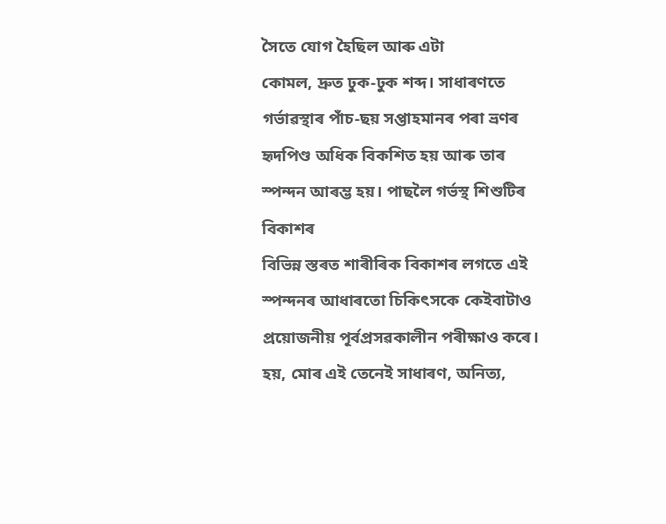সৈতে যোগ হৈছিল আৰু এটা
কোমল, দ্ৰুত ঢুক-ঢুক শব্দ। সাধাৰণতে গৰ্ভাৱস্থাৰ পাঁচ-ছয় সপ্তাহমানৰ পৰা ভ্ৰণৰ
হৃদপিণ্ড অধিক বিকশিত হয় আৰু তাৰ স্পন্দন আৰম্ভ হয়। পাছলৈ গৰ্ভস্থ শিশুটিৰ বিকাশৰ
বিভিন্ন স্তৰত শাৰীৰিক বিকাশৰ লগতে এই স্পন্দনৰ আধাৰতো চিকিৎসকে কেইবাটাও
প্ৰয়োজনীয় পূৰ্বপ্ৰসৱকালীন পৰীক্ষাও কৰে।
হয়, মোৰ এই তেনেই সাধাৰণ, অনিত্য,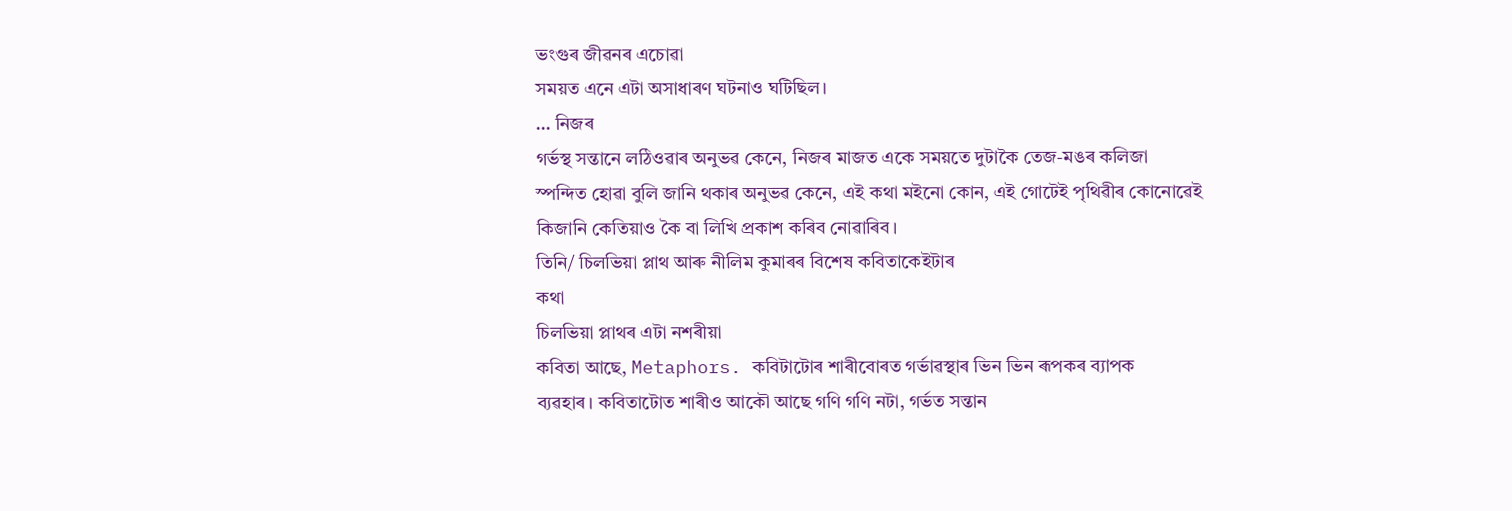ভংগুৰ জীৱনৰ এচোৱা
সময়ত এনে এটা অসাধাৰণ ঘটনাও ঘটিছিল।
… নিজৰ
গৰ্ভস্থ সন্তানে লঠিওৱাৰ অনুভৱ কেনে, নিজৰ মাজত একে সময়তে দুটাকৈ তেজ-মঙৰ কলিজা
স্পন্দিত হোৱা বুলি জানি থকাৰ অনুভৱ কেনে, এই কথা মইনো কোন, এই গোটেই পৃথিৱীৰ কোনোৱেই
কিজানি কেতিয়াও কৈ বা লিখি প্ৰকাশ কৰিব নোৱাৰিব।
তিনি/ চিলভিয়া প্লাথ আৰু নীলিম কুমাৰৰ বিশেষ কবিতাকেইটাৰ
কথা
চিলভিয়া প্লাথৰ এটা নশৰীয়া
কবিতা আছে, Metaphors. কবিটাটোৰ শাৰীবোৰত গৰ্ভাৱস্থাৰ ভিন ভিন ৰূপকৰ ব্যাপক
ব্যৱহাৰ। কবিতাটোত শাৰীও আকৌ আছে গণি গণি নটা, গৰ্ভত সন্তান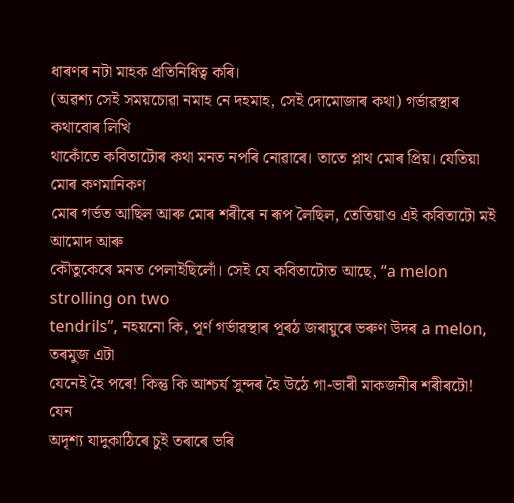ধাৰণৰ নটা মাহক প্ৰতিনিধিত্ব কৰি।
(অৱশ্য সেই সময়চোৱা নমাহ নে দহমাহ, সেই দোমোজাৰ কথা) গৰ্ভাৱস্থাৰ কথাবোৰ লিখি
থাকোঁতে কবিতাটোৰ কথা মনত নপৰি নোৱাৰে। তাতে প্লাথ মোৰ প্ৰিয়। যেতিয়া মোৰ কণমানিকণ
মোৰ গৰ্ভত আছিল আৰু মোৰ শৰীৰে ন ৰূপ লৈছিল, তেতিয়াও এই কবিতাটো মই আমোদ আৰু
কৌতুকেৰে মনত পেলাইছিলোঁ। সেই যে কবিতাটোত আছে, “a melon strolling on two
tendrils”, নহয়নো কি, পূৰ্ণ গৰ্ভাৱস্থাৰ পূৰঠ জৰায়ুৰে ভৰুণ উদৰ a melon, তৰমুজ এটা
যেনেই হৈ পৰে! কিন্তু কি আশ্চৰ্য সুন্দৰ হৈ উঠে গা-ভাৰী মাকজনীৰ শৰীৰটো! যেন
অদৃশ্য যাদুকাঠিৰে চুই তৰাৰে ভৰি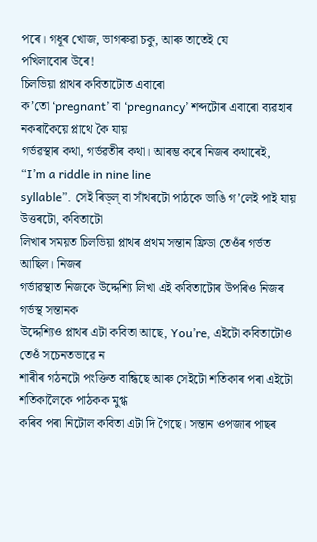পৰে। গধূৰ খোজ, ভাগৰুৱা চকু, আৰু তাতেই যে
পখিলাবোৰ উৰে!
চিলভিয়া প্লাথৰ কবিতাটোত এবাৰো
ক’তো ‘pregnant’ বা ‘pregnancy’ শব্দটোৰ এবাৰো ব্যৱহাৰ নকৰাকৈয়ে প্লাথে কৈ যায়
গৰ্ভৱস্থাৰ কথা, গৰ্ভৱতীৰ কথা। আৰম্ভ কৰে নিজৰ কথাৰেই, “I’m a riddle in nine line
syllable”. সেই ৰিড্ল্ বা সাঁথৰটো পাঠকে ভাঙি গ’লেই পাই যায় উত্তৰটো, কবিতাটো
লিখাৰ সময়ত চিলভিয়া প্লাথৰ প্ৰথম সন্তান ফ্ৰিডা তেওঁৰ গৰ্ভত আছিল। নিজৰ
গৰ্ভাৱস্থাত নিজকে উদ্দেশ্যি লিখা এই কবিতাটোৰ উপৰিও নিজৰ গৰ্ভস্থ সন্তানক
উদ্দেশ্যিও প্লাথৰ এটা কবিতা আছে, You’re, এইটো কবিতাটোও তেওঁ সচেনতভাৱে ন
শাৰীৰ গঠনটো পংক্তিত বান্ধিছে আৰু সেইটো শতিকাৰ পৰা এইটো শতিকালৈকে পাঠকক মুগ্ধ
কৰিব পৰা নিটোল কবিতা এটা দি গৈছে। সন্তান ওপজাৰ পাছৰ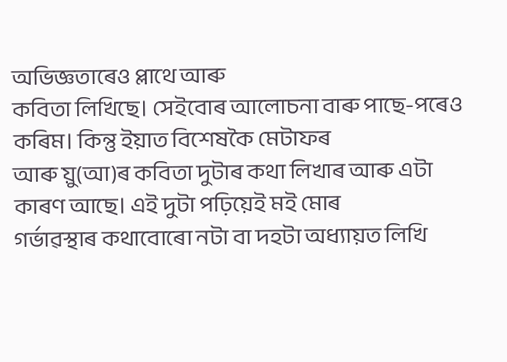অভিজ্ঞতাৰেও প্লাথে আৰু
কবিতা লিখিছে। সেইবোৰ আলোচনা বাৰু পাছে-পৰেও কৰিম। কিন্তু ইয়াত বিশেষকৈ মেটাফৰ
আৰু য়ু(আ)ৰ কবিতা দুটাৰ কথা লিখাৰ আৰু এটা কাৰণ আছে। এই দুটা পঢ়িয়েই মই মোৰ
গৰ্ভাৱস্থাৰ কথাবোৰো নটা বা দহটা অধ্যায়ত লিখি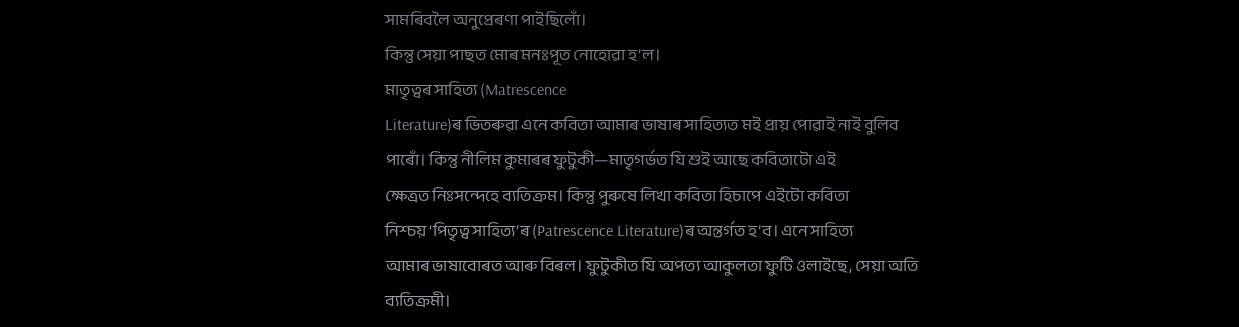সামৰিবলৈ অনুপ্ৰেৰণা পাইছিলোঁ।
কিন্তু সেয়া পাছত মোৰ মনঃপূত নোহোৱা হ’ল।
মাতৃত্বৰ সাহিত্য (Matrescence
Literature)ৰ ভিতৰুৱা এনে কবিতা আমাৰ ভাষাৰ সাহিত্যত মই প্ৰায় পোৱাই নাই বুলিব
পাৰোঁ। কিন্তু নীলিম কুমাৰৰ ফুটুকী—মাতৃগৰ্ভত যি শুই আছে কবিতাটো এই
ক্ষেত্ৰত নিঃসন্দেহে ব্যতিক্ৰম। কিন্তু পুৰুষে লিখা কবিতা হিচাপে এইটো কবিতা
নিশ্চয় ‘পিতৃত্ব সাহিত্য’ৰ (Patrescence Literature)ৰ অন্তৰ্গত হ’ব। এনে সাহিত্য
আমাৰ ভাষাবোৰত আৰু বিৰল। ফুটুকীত যি অপত্য আকুলতা ফুটি ওলাইছে, সেয়া অতি
ব্যতিক্ৰমী।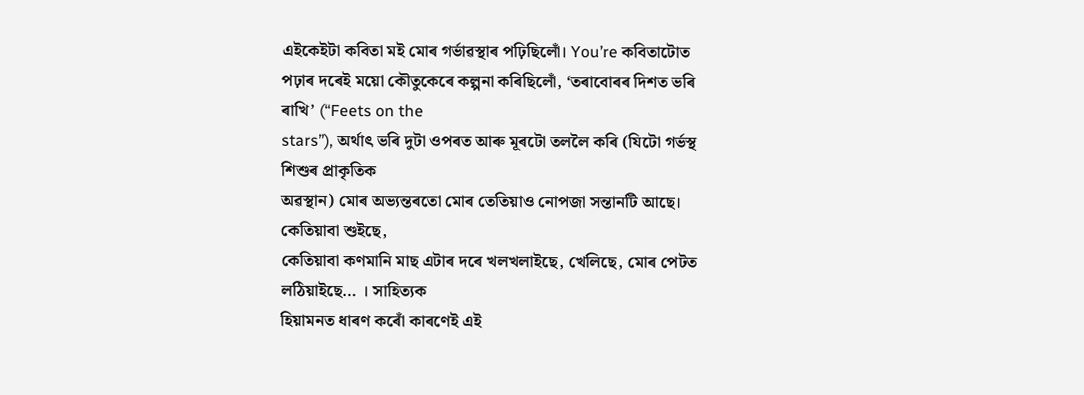এইকেইটা কবিতা মই মোৰ গৰ্ভাৱস্থাৰ পঢ়িছিলোঁ। You’re কবিতাটোত
পঢ়াৰ দৰেই ময়ো কৌতুকেৰে কল্পনা কৰিছিলোঁ, ‘তৰাবোৰৰ দিশত ভৰি ৰাখি’ (“Feets on the
stars”), অৰ্থাৎ ভৰি দুটা ওপৰত আৰু মূৰটো তললৈ কৰি (যিটো গৰ্ভস্থ শিশুৰ প্ৰাকৃতিক
অৱস্থান) মোৰ অভ্যন্তৰতো মোৰ তেতিয়াও নোপজা সন্তানটি আছে। কেতিয়াবা শুইছে,
কেতিয়াবা কণমানি মাছ এটাৰ দৰে খলখলাইছে, খেলিছে, মোৰ পেটত লঠিয়াইছে… । সাহিত্যক
হিয়ামনত ধাৰণ কৰোঁ কাৰণেই এই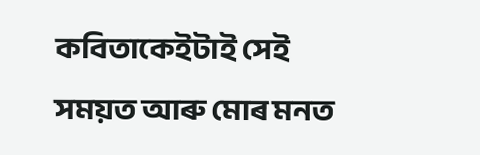কবিতাকেইটাই সেই সময়ত আৰু মোৰ মনত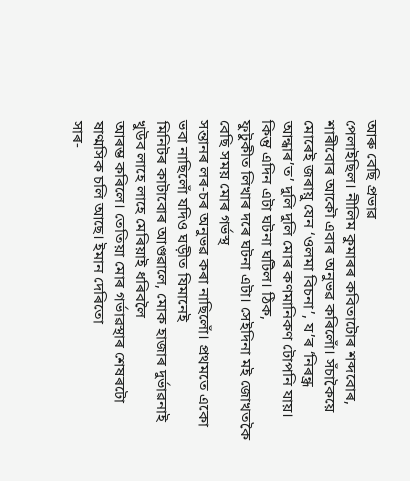আৰু বেছি প্ৰভাৱ
পেলাইছিল। নীলিম কুমাৰৰ কবিতাটোৰ শব্দবোৰ, শাৰীবোৰ আকৌ এবাৰ অনুভৱ কৰিলোঁ। সঁচাকৈয়ে মোৰেই জৰায়ু যেন ‘ওলমা বিচনা’, য’ৰ ‘নিৰন্ধ্ৰ
আন্ধাৰ’ত’ দুলি দুলি মোৰ কণমানিকণ টোপনি যায়।
কিন্তু এদিন এটা ঘটনা ঘটিল। ঠিক,
ফুটুকীত লিখাৰ দৰে ঘটনা এটা। সেইদিনা মই জোখতকৈ বেছি সময় মোৰ গৰ্ভস্থ
সন্তানৰ লৰ-চৰ অনুভৱ কৰা নাছিলোঁ। প্ৰথমতে একো ভবা নাছিলোঁ যদিও ঘড়ীত যিমানেই
মিনিটৰ কাটাবোৰ আগুৱালে, মোক হাজাৰ দুৰ্ভাৱনাই খুউব লাহে লাহে মেৰিয়াই ধৰিবলৈ
আৰম্ভ কৰিলে। তেতিয়া মোৰ গৰ্ভাৱস্থাৰ শেষৰটো ষাণ্মসিক চলি আছে। ইমান দেৰিতো
সাৰ-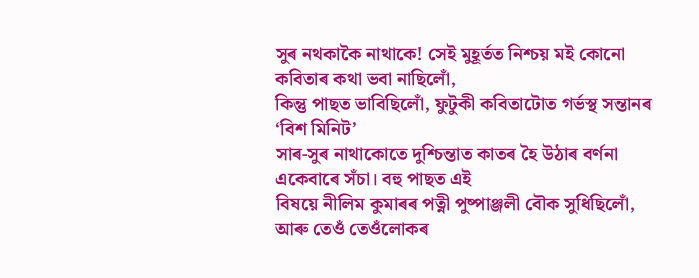সুৰ নথকাকৈ নাথাকে! সেই মুহূৰ্তত নিশ্চয় মই কোনো কবিতাৰ কথা ভবা নাছিলোঁ,
কিন্তু পাছত ভাবিছিলোঁ, ফুটুকী কবিতাটোত গৰ্ভস্থ সন্তানৰ ‘বিশ মিনিট’
সাৰ-সুৰ নাথাকোতে দুশ্চিন্তাত কাতৰ হৈ উঠাৰ বৰ্ণনা একেবাৰে সঁচা। বহু পাছত এই
বিষয়ে নীলিম কুমাৰৰ পত্নী পুষ্পাঞ্জলী বৌক সুধিছিলোঁ, আৰু তেওঁ তেওঁলোকৰ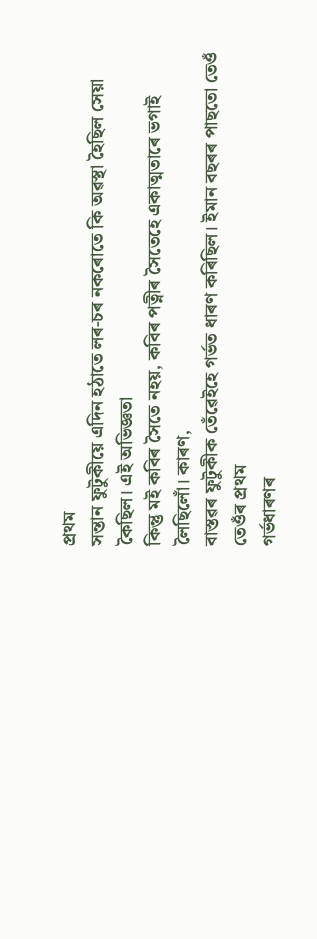প্ৰথম
সন্তান ফুটুকীয়ে এদিন হঠাতে লৰ-চৰ নকৰোতে কি অৱস্থা হৈছিল সেয়া কৈছিল। এই অভিজ্ঞতা
কিন্তু মই কবিৰ সৈতে নহয়, কবিৰ পত্নীৰ সৈতেহে একাত্মতাৰে ভগাই লৈছিলোঁ। কাৰণ,
বাস্তৱৰ ফুটুকীক তেঁৱেইহে গৰ্ভত ধাৰণ কৰিছিল। ইমান বছৰৰ পাছতো তেওঁ তেওঁৰ প্ৰথম
গৰ্ভধাৰণৰ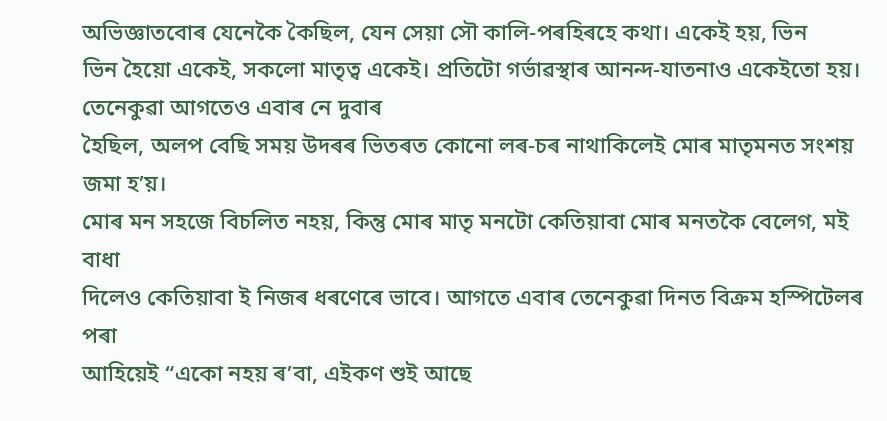অভিজ্ঞাতবোৰ যেনেকৈ কৈছিল, যেন সেয়া সৌ কালি-পৰহিৰহে কথা। একেই হয়, ভিন
ভিন হৈয়ো একেই, সকলো মাতৃত্ব একেই। প্ৰতিটো গৰ্ভাৱস্থাৰ আনন্দ-যাতনাও একেইতো হয়।
তেনেকুৱা আগতেও এবাৰ নে দুবাৰ
হৈছিল, অলপ বেছি সময় উদৰৰ ভিতৰত কোনো লৰ-চৰ নাথাকিলেই মোৰ মাতৃমনত সংশয় জমা হ’য়।
মোৰ মন সহজে বিচলিত নহয়, কিন্তু মোৰ মাতৃ মনটো কেতিয়াবা মোৰ মনতকৈ বেলেগ, মই বাধা
দিলেও কেতিয়াবা ই নিজৰ ধৰণেৰে ভাবে। আগতে এবাৰ তেনেকুৱা দিনত বিক্ৰম হস্পিটেলৰ পৰা
আহিয়েই “একো নহয় ৰ’বা, এইকণ শুই আছে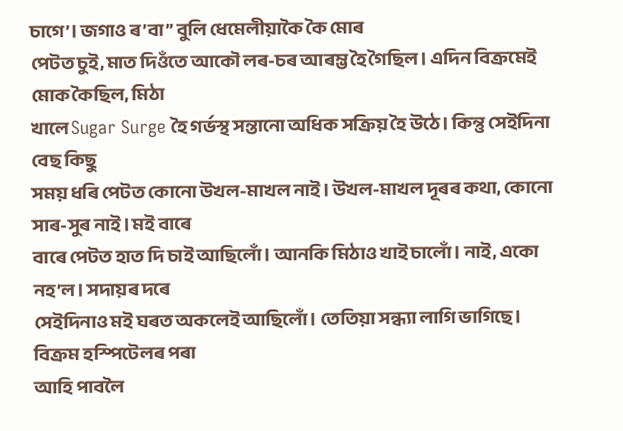চাগে’। জগাও ৰ’বা” বুলি ধেমেলীয়াকৈ কৈ মোৰ
পেটত চুই, মাত দিওঁতে আকৌ লৰ-চৰ আৰম্ভ হৈ গৈছিল। এদিন বিক্ৰমেই মোক কৈছিল, মিঠা
খালে Sugar Surge হৈ গৰ্ভস্থ সন্তানো অধিক সক্ৰিয় হৈ উঠে। কিন্তু সেইদিনা বেছ কিছু
সময় ধৰি পেটত কোনো উখল-মাখল নাই। উখল-মাখল দূৰৰ কথা, কোনো সাৰ-সুৰ নাই। মই বাৰে
বাৰে পেটত হাত দি চাই আছিলোঁ। আনকি মিঠাও খাই চালোঁ। নাই, একো নহ’ল। সদায়ৰ দৰে
সেইদিনাও মই ঘৰত অকলেই আছিলোঁ। তেতিয়া সন্ধ্যা লাগি ভাগিছে। বিক্ৰম হস্পিটেলৰ পৰা
আহি পাবলৈ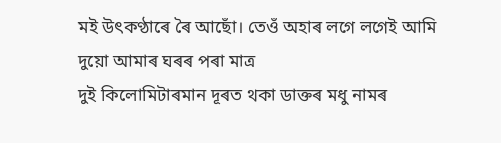মই উৎকণ্ঠাৰে ৰৈ আছোঁ। তেওঁ অহাৰ লগে লগেই আমি দুয়ো আমাৰ ঘৰৰ পৰা মাত্ৰ
দুই কিলোমিটাৰমান দূৰত থকা ডাক্তৰ মধু নামৰ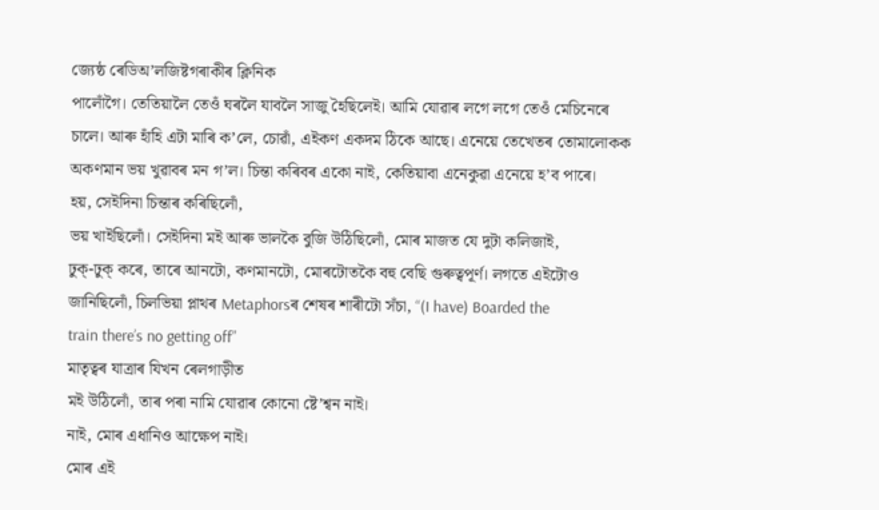জ্যেষ্ঠ ৰেডিঅ’লজিষ্টগৰাকীৰ ক্লিনিক
পালোঁগৈ। তেতিয়ালৈ তেওঁ ঘৰলৈ যাবলৈ সাজু হৈছিলেই। আমি যোৱাৰ লগে লগে তেওঁ মেচিনেৰে
চালে। আৰু হাঁহি এটা মাৰি ক’লে, চোৱাঁ, এইকণ একদম ঠিকে আছে। এনেয়ে তেখেতৰ তোমালোকক
অকণমান ভয় খুৱাবৰ মন গ’ল। চিন্তা কৰিবৰ একো নাই, কেতিয়াবা এনেকুৱা এনেয়ে হ’ব পাৰে।
হয়, সেইদিনা চিন্তাৰ কৰিছিলোঁ,
ভয় খাইছিলোঁ। সেইদিনা মই আৰু ভালকৈ বুজি উঠিছিলোঁ, মোৰ মাজত যে দুটা কলিজাই,
ঢুক্-ঢুক্ কৰে, তাৰে আনটো, কণমানটো, মোৰটোতকৈ বহু বেছি গুৰুত্বপূৰ্ণ। লগতে এইটোও
জানিছিলোঁ, চিলভিয়া প্লাথৰ Metaphorsৰ শেষৰ শাৰীটো সঁচা, “(I have) Boarded the
train there’s no getting off”
মাতৃত্বৰ যাত্ৰাৰ যিখন ৰেলগাড়ীত
মই উঠিলোঁ, তাৰ পৰা নামি যোৱাৰ কোনো ষ্টে’শ্বন নাই।
নাই, মোৰ এধানিও আক্ষেপ নাই।
মোৰ এই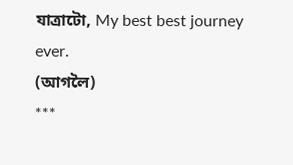যাত্ৰাটো, My best best journey ever.
(আগলৈ)
***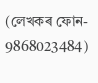(লেখকৰ ফোন- 9868023484)